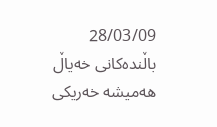28/03/09  باڵنده‌كانی خه‌یاڵ هه‌میشه‌ خه‌ریكی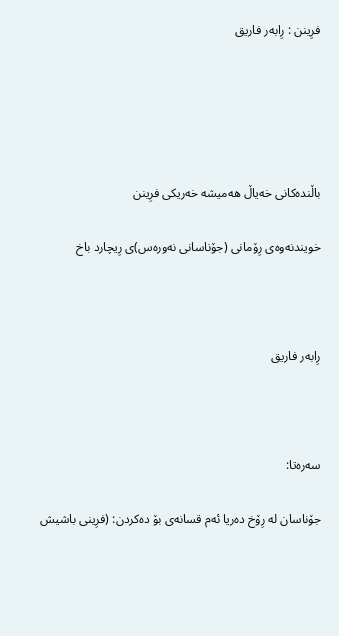فرِینن : رِابه‌ر فاریق





باڵنده‌كانی خه‌یاڵ هه‌میشه‌ خه‌ریكی فرِینن

خویندنه‌وه‌ی رِۆمانی (جۆناسانی نه‌وره‌س)ی رِیچارد باخ



رِابه‌ر فاریق



سه‌ره‌تا:

جۆناسان له‌ رِۆخ ده‌ریا ئه‌م قسانه‌ی بۆ ده‌كردن: (فرِینی باشیش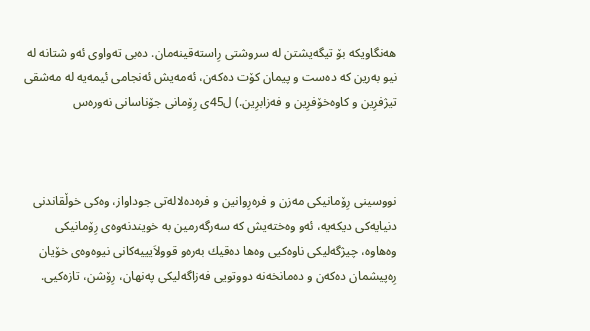هه‌نگاویكه‌ بۆ تیگه‌یشتن له‌ سروشتی رِاسته‌قینه‌مان. ده‌بی ته‌واوی ئه‌و شتانه‌ له‌ نیو به‌رین كه‌ ده‌ست و پیمان كۆت ده‌كه‌ن، ئه‌مه‌یش ئه‌نجامی ئیمه‌یه‌ له‌ مه‌شقی تیژفرِین و كاوه‌خۆفرِین و فه‌زابرِین.) ل45ی رِۆمانی جۆناسانی نه‌وره‌س



نووسینی رِۆمانیكی مه‌زن و فره‌رِوانین و فره‌ده‌لاله‌تی جوداواز، وه‌كی خوڵقاندنی دنیایه‌كی دیكه‌یه‌، ئه‌و وه‌خته‌یش كه‌ سه‌رگه‌رمین به‌ خویندنه‌وه‌ی رِۆمانیكی وه‌هاوه‌، چیژگه‌لیكی ناوه‌كیی وه‌ها ده‌قیك به‌ره‌و قوولاَیییه‌كانی نیوه‌وه‌ی خۆیان رِه‌پیشمان ده‌كه‌ن و ده‌مانخه‌نه‌ دووتویی فه‌زاگه‌لیكی په‌نهان، رِۆشن، تازه‌كیی.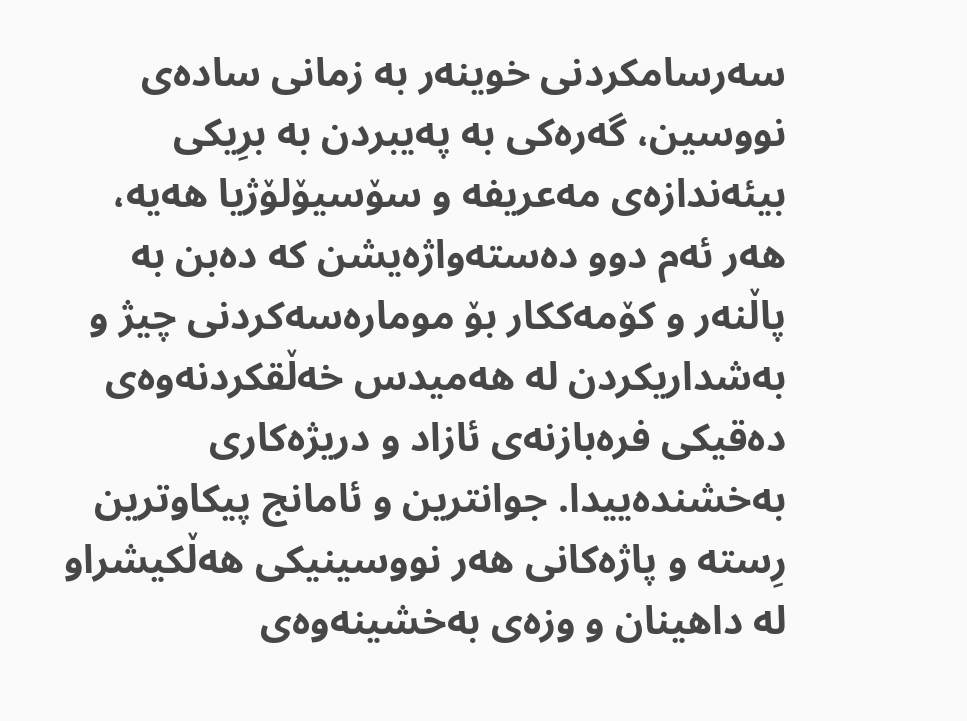سه‌رسامكردنی خوینه‌ر به‌ زمانی ساده‌ی نووسین، گه‌ره‌كی به‌ په‌یبردن به‌ برِیكی بیئه‌ندازه‌ی مه‌عریفه‌ و سۆسیۆلۆژیا هه‌یه‌، هه‌ر ئه‌م دوو ده‌سته‌واژه‌یشن كه‌ ده‌بن به‌ پاڵنه‌ر و كۆمه‌ككار بۆ موماره‌سه‌كردنی چیژ و به‌شداریكردن له‌ هه‌میدس خه‌ڵقكردنه‌وه‌ی ده‌قیكی فره‌بازنه‌ی ئازاد و دریژه‌كاری به‌خشنده‌ییدا. جوانترین و ئامانج پیكاوترین رِسته‌ و پاژه‌كانی هه‌ر نووسینیكی هه‌ڵكیشراو له‌ داهینان و وزه‌ی به‌خشینه‌وه‌ی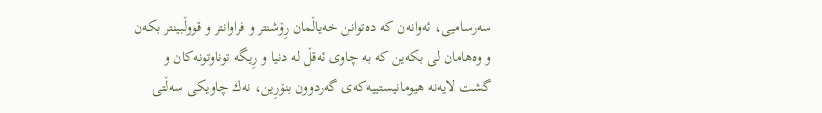سه‌رسامیی، ئه‌وانه‌ن كه‌ ده‌توانن خه‌یاڵمان رِۆشنتر و فراوانتر و قووڵبینتر بكه‌ن و وه‌هامان لی بكه‌ین كه‌ به‌ چاوی ئه‌قڵ له‌ دنیا و رِیگه‌ توناوتونه‌كان و گشت لایه‌نه‌ هیومانیستییه‌كه‌ی گه‌ردوون بنۆرِین، نه‌ك چاویكی سه‌ڵتی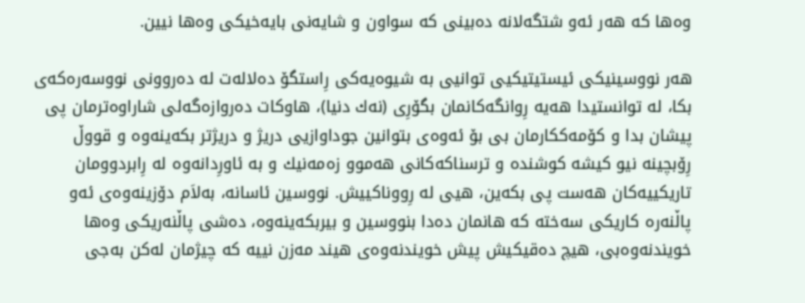وه‌ها كه‌ هه‌ر ئه‌و شتگه‌لانه‌ ده‌بینی كه‌ سواون و شایه‌نی بایه‌خیكی وه‌ها نیین.

هه‌ر نووسینیكی ئیستیتیكیی توانیی به‌ شیوه‌یه‌كی رِاستگۆ ده‌لاله‌ت له‌ ده‌روونی نووسه‌ره‌كه‌ی بكا، له‌ توانستیدا هه‌یه‌ رِوانگه‌كانمان بگۆرِی (نه‌ك دنیا)، هاوكات ده‌روازه‌گه‌لی شاراوه‌ترمان پی پیشان بدا و كۆمه‌ككارمان بی بۆ ئه‌وه‌ی بتوانین جوداوازیی دریژ و دریژتر بكه‌ینه‌وه‌ و قووڵ رِۆبچینه‌ نیو كیشه‌ كوشنده‌ و ترسناكه‌كانی هه‌موو زه‌مه‌نیك و به‌ ئاورِدانه‌وه‌ له‌ رِابردوومان تاریكییه‌كان هه‌ست پی بكه‌ین، هیی له‌ رِووناكییش. نووسین ئاسانه‌، به‌لاَم دۆزینه‌وه‌ی ئه‌و پاڵنه‌ره‌ كاریكی سه‌خته‌ كه‌ هانمان ده‌دا بنووسین و بیربكه‌ینه‌وه‌، ده‌شی پاڵنه‌ریكی وه‌ها خویندنه‌وه‌بی، هیچ ده‌قیكیش پیش خویندنه‌وه‌ی هیند مه‌زن نییه‌ كه‌ چیژمان له‌كن به‌جی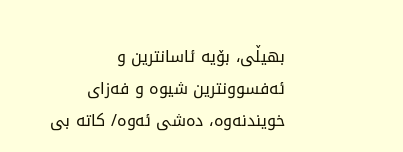بهیڵی، بۆیه‌ ئاسانترین و ئه‌فسوونترین شیوه‌ و فه‌زای خویندنه‌وه‌، ده‌شی ئه‌وه‌/ كاته‌ بی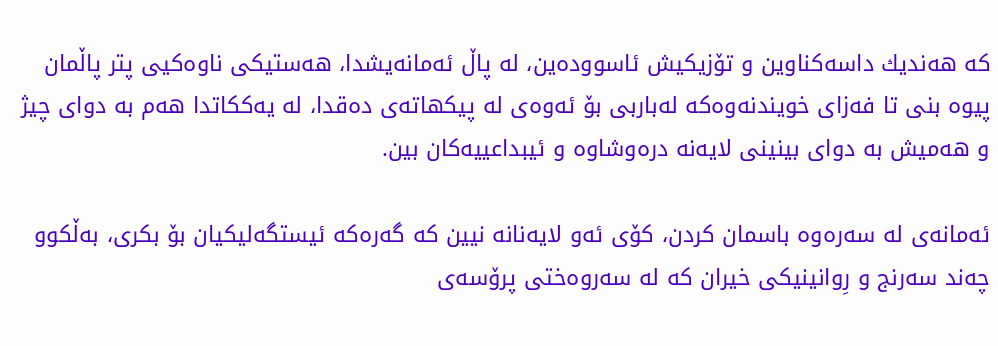كه‌ هه‌ندیك داسه‌كناوین و تۆزیكیش ئاسووده‌ین، له‌ پاڵ ئه‌مانه‌یشدا، هه‌ستیكی ناوه‌كیی پتر پاڵمان پیوه‌ بنی تا فه‌زای خویندنه‌وه‌كه‌ له‌باربی بۆ ئه‌وه‌ی له‌ پیكهاته‌ی ده‌قدا، له‌ یه‌ككاتدا هه‌م به‌ دوای چیژ و هه‌میش به‌ دوای بینینی لایه‌نه‌ دره‌وشاوه‌ و ئیبداعییه‌كان بین.

ئه‌مانه‌ی له‌ سه‌ره‌وه‌ باسمان كردن، كۆی ئه‌و لایه‌نانه‌ نیین كه‌ گه‌ره‌كه‌ ئیستگه‌لیكیان بۆ بكری، به‌ڵكوو چه‌ند سه‌رنج و رِوانینیكی خیران كه‌ له‌ سه‌روه‌ختی پرۆسه‌ی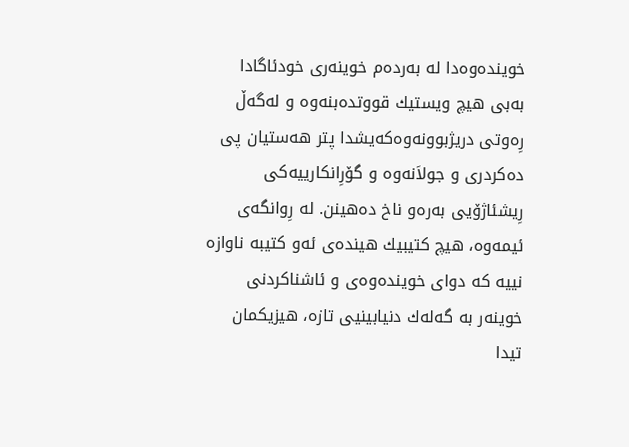خوینده‌وه‌دا له‌ به‌رده‌م خوینه‌ری خودئاگادا به‌بی هیچ ویستیك قووتده‌بنه‌وه‌ و له‌گه‌ڵ رِه‌وتی دریژبوونه‌وه‌كه‌یشدا پتر هه‌ستیان پی ده‌كردری و جولاَنه‌وه‌ و گۆرِانكارییه‌كی رِیشئاژۆیی به‌ره‌و ناخ ده‌هینن. له‌ رِوانگه‌ی ئیمه‌وه‌، هیچ كتیبیك هینده‌ی ئه‌و كتیبه‌ ناوازه‌ نییه‌ كه‌ دوای خوینده‌وه‌ی و ئاشناكردنی خوینه‌ر به‌ گه‌له‌ك دنیابینیی تازه‌، هیزیكمان تیدا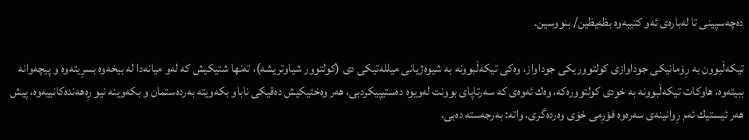ده‌چه‌سپینی تا له‌باره‌ی ئه‌و كتیبه‌وه‌ بظه‌یظین/ بنووسین.

تیكه‌ڵبوون به‌ رِۆمانیكی جوداوازی كولتووریكی جوداواز، وه‌كی تیكه‌ڵبوونه‌ به‌ شیوه‌ژیانی میلله‌تیكی دی (كولتوور شیاوتریشه‌)، ته‌نها شتیكیش كه‌ له‌و میانه‌دا له‌ بیخه‌وه‌ بسرِیته‌وه‌ و پیچه‌وانه‌ ببیته‌وه‌، هاوكات تیكه‌ڵبوونه‌ به‌ خودی كولتووره‌كه‌، وه‌ك ئه‌وه‌ی كه‌ سه‌رتاپای بوونت له‌ویوه‌ ده‌ستیپیكردبی، هه‌ر وه‌ختیكیش ده‌قیكی ناباو بكه‌ویته‌ به‌رده‌ستمان و بكه‌وینه‌ نیو رِه‌هه‌نده‌كانییه‌وه‌، پیش هه‌ر ئیستیك ئه‌م رِوانینه‌ی سه‌ره‌وه‌ فۆرِمی خۆی وه‌رده‌گری، واته‌: به‌رجه‌سته‌ ده‌بی.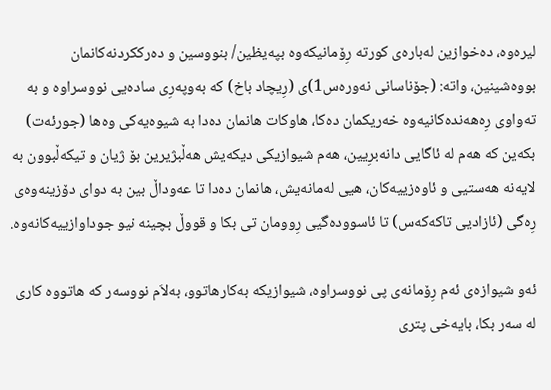لیره‌وه‌، ده‌خوازین له‌باره‌ی كورته‌ رِۆمانیكه‌وه‌ بپه‌یظین/ بنووسین و ده‌رككردنه‌كانمان بووه‌شینین، واته‌: (جۆناسانی نه‌وره‌س1)ی (رِیچاد باخ) كه‌ به‌وپه‌رِی ساده‌یی نووسراوه‌ و به‌ ته‌واوی رِه‌هه‌نده‌كانیه‌وه‌ خه‌ریكمان ده‌كا، هاوكات هانمان ده‌دا به‌ شیوه‌یه‌كی وه‌ها (جورئه‌ت) بكه‌ین كه‌ هه‌م له‌ ئاگایی دانه‌برِیین، هه‌م شیوازیكی دیكه‌یش هه‌ڵبژیرین بۆ ژیان و تیكه‌ڵبوون به‌ لایه‌نه‌ هه‌ستیی و ئاوه‌زییه‌كان، هیی له‌مانه‌یش، هانمان ده‌دا تا عه‌وداڵ بین به‌ دوای دۆزینه‌وه‌ی رِه‌گی (ئازادیی تاكه‌كه‌س) تا ئاسووده‌گیی رِوومان تی بكا و قووڵ بچینه‌ نیو جوداوازییه‌كانه‌وه‌.

ئه‌و شیوازه‌ی ئه‌م رِۆمانه‌ی پی نووسراوه‌، شیوازیكه‌ به‌كارهاتوو، به‌لاَم نووسه‌ر كه‌ هاتووه‌ كاری له‌ سه‌ر بكا، بایه‌خی پتری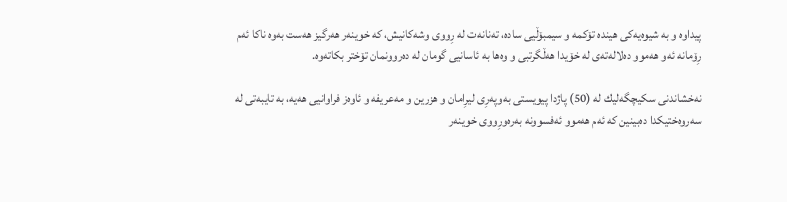پیداوه‌ و به‌ شیوه‌یه‌كی هینده‌ تۆكمه‌ و سیمبۆڵیی ساده‌، ته‌نانه‌ت له‌ رِووی وشه‌كانیش، كه‌ خوینه‌ر هه‌رگیز هه‌ست به‌وه‌ ناكا ئه‌م رِۆمانه‌ ئه‌و هه‌موو ده‌لاله‌ته‌ی له‌ خۆیدا هه‌ڵگرتبی و وه‌ها به‌ ئاسانیی گومان له‌ ده‌روونمان تۆختر بكاته‌وه‌.

نه‌خشاندنی سكیچگه‌لیك له‌ (50) پاژدا پیویستی به‌وپه‌رِی لیرِامان و هزرین و مه‌عریفه‌ و ئاوه‌ز فراوانیی هه‌یه‌، به‌ تایبه‌تی له‌ سه‌روه‌ختیكدا ده‌بینین كه‌ ئه‌م هه‌موو ئه‌فسوونه‌ به‌ره‌ورِووی خوینه‌ر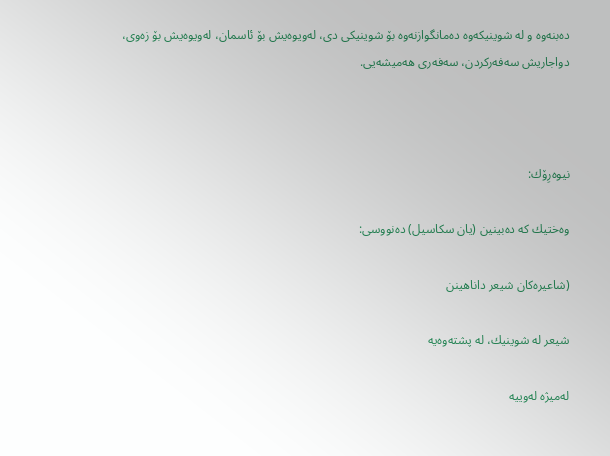ده‌بنه‌وه‌ و له‌ شوینیكه‌وه‌ ده‌مانگوازنه‌وه‌ بۆ شوینیكی دی، له‌ویوه‌یش بۆ ئاسمان، له‌ویوه‌یش بۆ زه‌وی، دواجاریش سه‌فه‌ركردن، سه‌فه‌ری هه‌میشه‌یی.



نیوه‌رِۆك:

وه‌ختیك كه‌ ده‌بینین (یان سكاسیل) ده‌نووسی:

(شاعیره‌كان شیعر داناهینن

شیعر له‌ شوینیك، له‌ پشته‌وه‌یه‌

له‌میژه‌ له‌وییه‌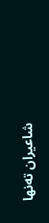شاعیران ته‌نها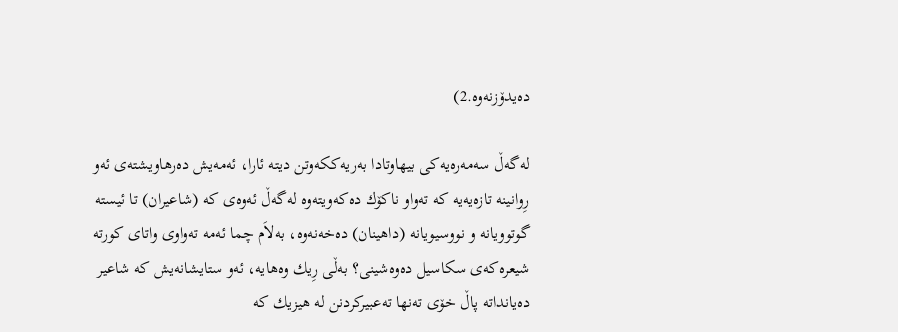ده‌یدۆزنه‌وه‌.2)

له‌گه‌ڵ سه‌مه‌ره‌یه‌كی بیهاوتادا به‌ریه‌ككه‌وتن دیته‌ ئارا، ئه‌مه‌یش ده‌رهاویشته‌ی ئه‌و رِوانینه‌ تازه‌یه‌یه‌ كه‌ ته‌واو ناكۆك ده‌كه‌ویته‌وه‌ له‌گه‌ڵ ئه‌وه‌ی كه‌ (شاعیران) تا ئیسته‌ گوتوویانه‌ و نووسیویانه‌ (داهینان) ده‌خه‌نه‌وه‌، به‌لاَم چما ئه‌مه‌ ته‌واوی واتای كورته‌ شیعره‌كه‌ی سكاسیل ده‌وه‌شینی؟ به‌ڵی رِیك وه‌هایه‌، ئه‌و ستایشانه‌یش كه‌ شاعیر ده‌یانداته‌ پاڵ خۆی ته‌نها ته‌عبیركردنن له‌ هیزیك كه‌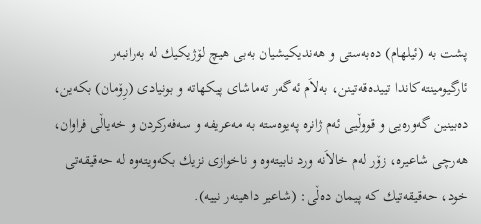پشت به‌ (ئیلهام) ده‌به‌ستی و هه‌ندیكیشیان به‌بی هیچ لۆژیكیك له‌ به‌رانبه‌ر ئارگیومینته‌كاندا تییده‌قه‌تینن، به‌لاَم ئه‌گه‌ر ته‌ماشای پیكهاته‌ و بونیادی (رِۆمان) بكه‌ین، ده‌بینین گه‌وره‌یی و قووڵیی ئه‌م ژانره‌ په‌یوه‌سته‌ به‌ مه‌عریفه‌ و سه‌فه‌ركردن و خه‌یاڵی فراوان، هه‌رچی شاعیره‌، زۆر له‌م خالاَنه‌ ورد نابیته‌وه‌ و ناخوازی نزیك بكه‌ویته‌وه‌ له‌ حه‌قیقه‌تی خود، حه‌قیقه‌تیك كه‌ پیمان ده‌ڵی: (شاعیر داهینه‌ر نییه‌).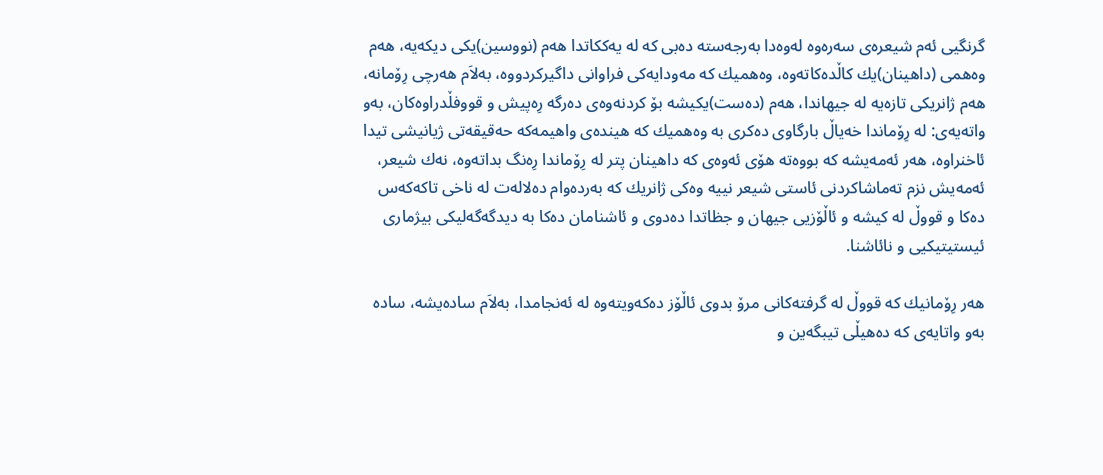گرنگیی ئه‌م شیعره‌ی سه‌ره‌وه‌ له‌وه‌دا به‌رجه‌سته‌ ده‌بی كه‌ له‌ یه‌ككاتدا هه‌م (نووسین)یكی دیكه‌یه‌، هه‌م وه‌همی (داهینان)یك كاڵده‌كاته‌وه‌، وه‌همیك كه‌ مه‌ودایه‌كی فراوانی داگیركردووه‌، به‌لاَم هه‌رچی رِۆمانه‌، هه‌م ژانریكی تازه‌یه‌ له‌ جیهاندا، هه‌م (ده‌ست)یكیشه‌ بۆ كردنه‌وه‌ی ده‌رگه‌ رِه‌پیش و قووفڵدراوه‌كان، به‌و واته‌یه‌ی: له‌ رِۆماندا خه‌یاڵ بارگاوی ده‌كری به‌ وه‌همیك كه‌ هینده‌ی واهیمه‌كه‌ حه‌قیقه‌تی ژیانیشی تیدا ئاخنراوه‌، هه‌ر ئه‌مه‌یشه‌ كه‌ بووه‌ته‌ هۆی ئه‌وه‌ی كه‌ داهینان پتر له‌ رِۆماندا رِه‌نگ بداته‌وه‌، نه‌ك شیعر، ئه‌مه‌یش نزم ته‌ماشاكردنی ئاستی شیعر نییه‌ وه‌كی ژانریك كه‌ به‌رده‌وام ده‌لاله‌ت له‌ ناخی تاكه‌كه‌س ده‌كا و قووڵ له‌ كیشه‌ و ئاڵۆزیی جیهان و جظاتدا ده‌دوی و ئاشنامان ده‌كا به‌ دیدگه‌گه‌لیكی بیژماری ئیستیتیكیی و نائاشنا.

هه‌ر رِۆمانیك كه‌ قووڵ له‌ گرفته‌كانی مرۆ بدوی ئاڵۆز ده‌كه‌ویته‌وه‌ له‌ ئه‌نجامدا، به‌لاَم ساده‌یشه‌، ساده‌ به‌و واتایه‌ی كه‌ ده‌هیڵی تیبگه‌ین و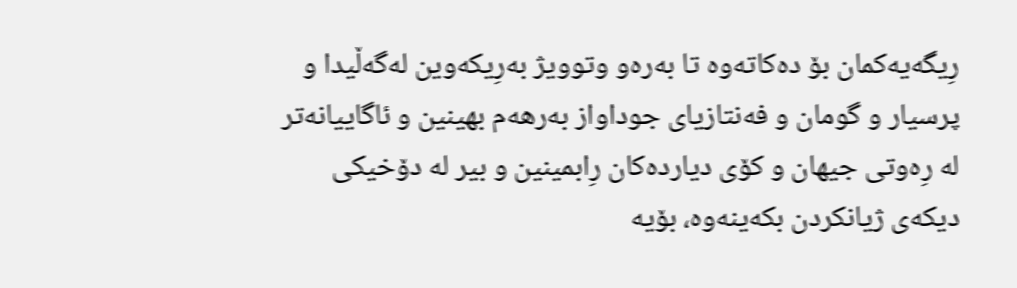رِیگه‌یه‌كمان بۆ ده‌كاته‌وه‌ تا به‌ره‌و وتوویژ به‌رِیكه‌وین له‌گه‌ڵیدا و پرسیار و گومان و فه‌نتازیای جوداواز به‌رهه‌م بهینین و ئاگاییانه‌تر له‌ رِه‌وتی جیهان و كۆی دیارده‌كان رِابمینین و بیر له‌ دۆخیكی دیكه‌ی ژیانكردن بكه‌ینه‌وه‌، بۆیه‌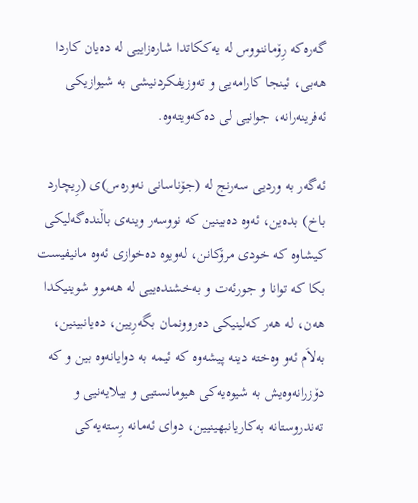گه‌ره‌كه‌ رِۆماننووس له‌ یه‌ككاتدا شاره‌زاییی له‌ ده‌یان كاردا هه‌بی، ئینجا كارامه‌یی و ته‌وزیفكردنیشی به‌ شیوازیكی ئه‌فرینه‌رانه‌، جوانیی لی ده‌كه‌ویته‌وه‌.

ئه‌گه‌ر به‌ وردیی سه‌رنج له‌ (جۆناسانی نه‌وره‌س)ی (رِیچارد باخ) بده‌ین، ئه‌وه‌ ده‌بینین كه‌ نووسه‌ر وینه‌ی باڵنده‌گه‌لیكی كیشاوه‌ كه‌ خودی مرۆكانن، له‌ویوه‌ ده‌خوازی ئه‌وه‌ مانیفیست بكا كه‌ توانا و جورئه‌ت و به‌خشنده‌ییی له‌ هه‌موو شوینیكدا هه‌ن، له‌ هه‌ر كه‌لینیكی ده‌روونمان بگه‌رِیین، ده‌یانبینین، به‌لاَم ئه‌و وه‌خته‌ دینه‌ پیشه‌وه‌ كه‌ ئیمه‌ به‌ دوایانه‌وه‌ بین و كه‌ دۆزرانه‌وه‌یش به‌ شیوه‌یه‌كی هیومانستیی و بیلایه‌نیی و ته‌ندروستانه‌ به‌كاریانبهینیین، دوای ئه‌مانه‌ رِسته‌یه‌كی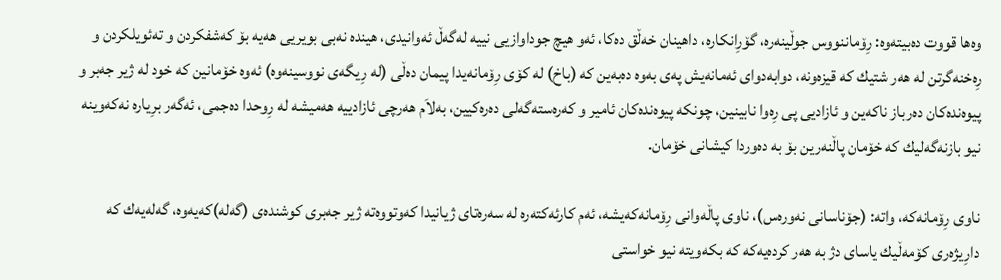وه‌ها قووت ده‌بیته‌وه‌: رِۆماننووس جوڵینه‌ره‌، گۆرِانكاره‌، داهینان خه‌ڵق ده‌كا، ئه‌و هیچ جوداوازیی نییه‌ له‌گه‌ڵ ئه‌وانیدی، هینده‌ نه‌بی بویریی هه‌یه‌ بۆ كه‌شفكردن و ته‌ئویلكردن و رِه‌خنه‌گرتن له‌ هه‌ر شتیك كه‌ قیزه‌ونه‌، دوابه‌دوای ئه‌مانه‌یش په‌ی به‌وه‌ ده‌به‌ین كه‌ (باخ) له‌ كۆی رِۆمانه‌یدا پیمان ده‌ڵی (له‌ رِیگه‌ی نووسینه‌وه‌) ئه‌وه‌ خۆمانین كه‌ خود له‌ ژیر جه‌بر و پیوه‌نده‌كان ده‌رباز ناكه‌ین و ئازادیی پی رِه‌وا نابینین، چونكه‌ پیوه‌نده‌كان ئامیر و كه‌ره‌سته‌گه‌لی ده‌ره‌كیین، به‌لاَم هه‌رچی ئازادییه‌ هه‌میشه‌ له‌ رِوحدا ده‌جمی، ئه‌گه‌ر برِیاره‌ نه‌كه‌وینه‌ نیو بازنه‌گه‌لیك كه‌ خۆمان پاڵنه‌رین بۆ به‌ ده‌وردا كیشانی خۆمان.

ناوی رِۆمانه‌كه‌، واته‌: (جۆناسانی نه‌وره‌س)، ناوی پاڵه‌وانی رِۆمانه‌كه‌یشه‌، ئه‌م كارئه‌كته‌ره‌ له‌ سه‌ره‌تای ژیانیدا كه‌وتووه‌ته‌ ژیر جه‌بری كوشنده‌ی (گه‌له‌)كه‌یه‌وه‌، گه‌له‌یه‌ك كه‌ دارِیژه‌ری كۆمه‌ڵیك یاسای دژ به‌ هه‌ر كرده‌یه‌كه‌ كه‌ بكه‌ویته‌ نیو خواستی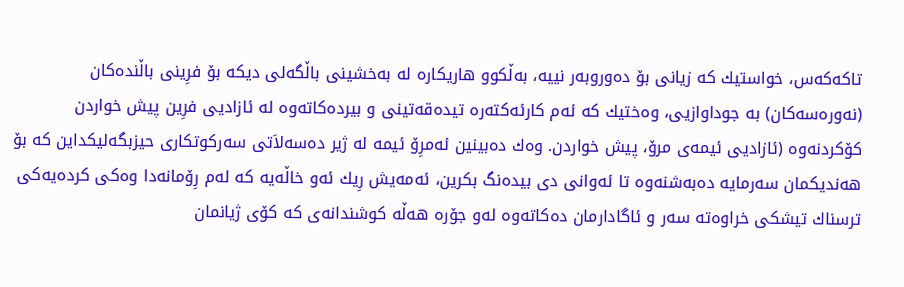تاكه‌كه‌س، خواستیك كه‌ زیانی بۆ ده‌وروبه‌ر نییه‌، به‌ڵكوو هاریكاره‌ له‌ به‌خشینی باڵگه‌لی دیكه‌ بۆ فرِینی باڵنده‌كان (نه‌وره‌سه‌كان) به‌ جوداوازیی، وه‌ختیك كه‌ ئه‌م كارئه‌كته‌ره‌ تیده‌قه‌تینی و بیرده‌كاته‌وه‌ له‌ ئازادیی فرِین پیش خواردن كۆكردنه‌وه‌ (ئازادیی ئیمه‌ی مرۆ، پیش خواردن. وه‌ك ده‌بینین ئه‌مرِۆ ئیمه‌ له‌ ژیر ده‌سه‌لاَتی سه‌ركوتكاری حیزبگه‌لیكداین كه‌ بۆ هه‌ندیكمان سه‌رمایه‌ ده‌به‌شنه‌وه‌ تا ئه‌وانی دی بیده‌نگ بكرین، ئه‌مه‌یش رِیك ئه‌و خاڵه‌یه‌ كه‌ له‌م رِۆمانه‌دا وه‌كی كرده‌یه‌كی ترسناك تیشكی خراوه‌ته‌ سه‌ر و ئاگادارمان ده‌كاته‌وه‌ له‌و جۆره‌ هه‌ڵه‌ كوشندانه‌ی كه‌ كۆی ژیانمان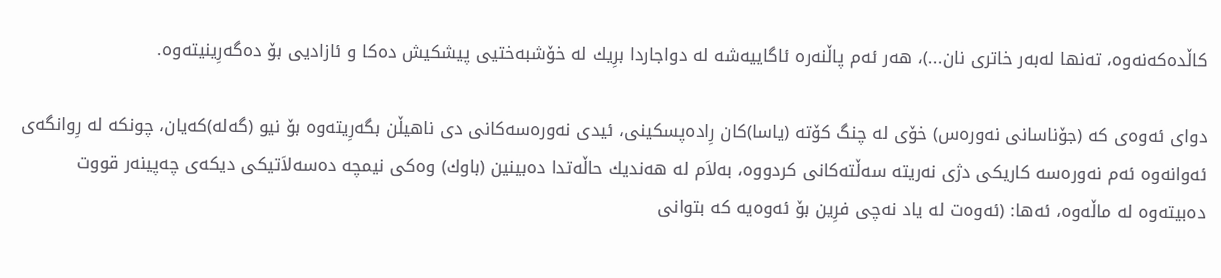كاڵده‌كه‌نه‌وه‌، ته‌نها له‌به‌ر خاتری نان...)، هه‌ر ئه‌م پاڵنه‌ره‌ ئاگاییه‌شه‌ له‌ دواجاردا برِیك له‌ خۆشبه‌ختیی پیشكیش ده‌كا و ئازادیی بۆ ده‌گه‌رِینیته‌وه‌.

دوای ئه‌وه‌ی كه‌ (جۆناسانی نه‌وره‌س) خۆی له‌ چنگ كۆته‌ (یاسا)كان رِاده‌پسكینی، ئیدی نه‌وره‌سه‌كانی دی ناهیڵن بگه‌رِیته‌وه‌ بۆ نیو (گه‌له‌)كه‌یان، چونكه‌ له‌ رِوانگه‌ی ئه‌وانه‌وه‌ ئه‌م نه‌وره‌سه‌ كاریكی دژی نه‌ریته‌ سه‌ڵته‌كانی كردووه‌، به‌لاَم له‌ هه‌ندیك حاڵه‌تدا ده‌بینین (باوك) وه‌كی نیمچه‌ ده‌سه‌لاَتیكی دیكه‌ی چه‌پینه‌ر قووت ده‌بیته‌وه‌ له‌ ماڵه‌وه‌، ئه‌ها: (ئه‌وه‌ت له‌ یاد نه‌چی فرِین بۆ ئه‌وه‌یه‌ كه‌ بتوانی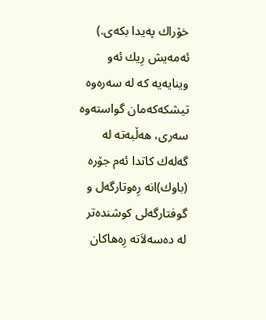خۆراك په‌یدا بكه‌ی.) ئه‌مه‌یش رِیك ئه‌و وینایه‌یه‌ كه‌ له‌ سه‌ره‌وه‌ تیشكه‌كه‌مان گواسته‌وه‌ سه‌ری، هه‌ڵبه‌ته‌ له‌ گه‌له‌ك كاتدا ئه‌م جۆره‌ (باوك)انه‌ رِه‌وتارگه‌ل و گوفتارگه‌لی كوشنده‌تر له‌ ده‌سه‌لاَته‌ رِه‌هاكان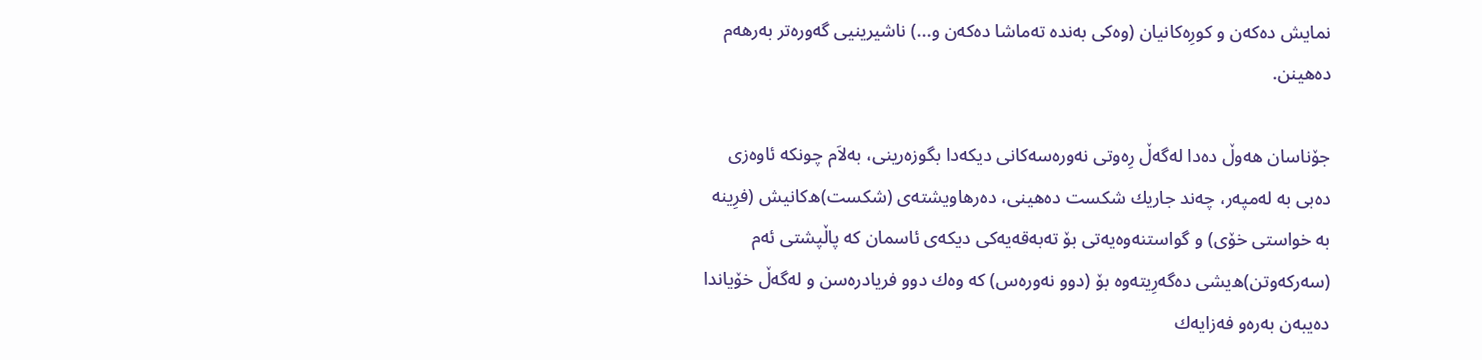نمایش ده‌كه‌ن و كورِه‌كانیان (وه‌كی به‌نده‌ ته‌ماشا ده‌كه‌ن و...) ناشیرینیی گه‌وره‌تر به‌رهه‌م ده‌هینن.

جۆناسان هه‌وڵ ده‌دا له‌گه‌ڵ رِه‌وتی نه‌وره‌سه‌كانی دیكه‌دا بگوزه‌رینی، به‌لاَم چونكه‌ ئاوه‌زی ده‌بی به‌ له‌مپه‌ر، چه‌ند جاریك شكست ده‌هینی، ده‌رهاویشته‌ی (شكست)ه‌كانیش (فرِینه‌ به‌ خواستی خۆی) و گواستنه‌وه‌یه‌تی بۆ ته‌به‌قه‌یه‌كی دیكه‌ی ئاسمان كه‌ پاڵپشتی ئه‌م (سه‌ركه‌وتن)ه‌یشی ده‌گه‌رِیته‌وه‌ بۆ (دوو نه‌وره‌س) كه‌ وه‌ك دوو فریادره‌سن و له‌گه‌ڵ خۆیاندا ده‌یبه‌ن به‌ره‌و فه‌زایه‌ك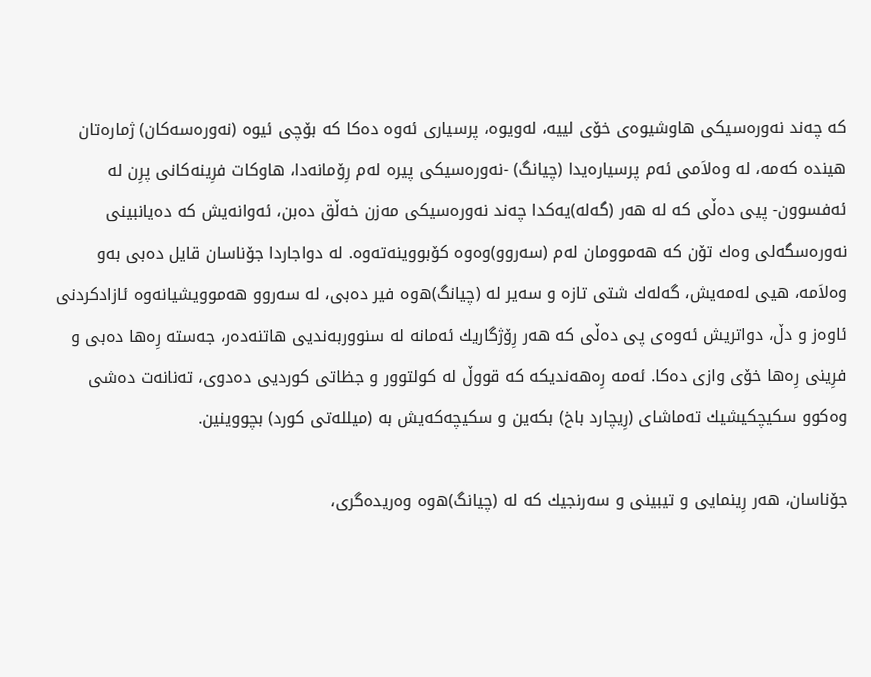كه‌ چه‌ند نه‌وره‌سیكی هاوشیوه‌ی خۆی لییه‌، له‌ویوه‌، پرسیاری ئه‌وه‌ ده‌كا كه‌ بۆچی ئیوه‌ (نه‌وره‌سه‌كان) ژماره‌تان هینده‌ كه‌مه‌، له‌ وه‌لاَمی ئه‌م پرسیاره‌یدا (چیانگ) -نه‌وره‌سیكی پیره‌ له‌م رِۆمانه‌دا، هاوكات فرِینه‌كانی پرِن له‌ ئه‌فسوون- پیی ده‌ڵی كه‌ له‌ هه‌ر (گه‌له‌)یه‌كدا چه‌ند نه‌وره‌سیكی مه‌زن خه‌ڵق ده‌بن، ئه‌وانه‌یش كه‌ ده‌یانبینی نه‌وره‌سگه‌لی وه‌ك تۆن كه‌ هه‌موومان له‌م (سه‌روو)وه‌وه‌ كۆبووینه‌ته‌وه‌. له‌ دواجاردا جۆناسان قایل ده‌بی به‌و وه‌لاَمه‌، هیی له‌مه‌یش، گه‌له‌ك شتی تازه‌ و سه‌یر له‌ (چیانگ)ه‌وه‌ فیر ده‌بی، له‌ سه‌روو هه‌موویشیانه‌وه‌ ئازادكردنی ئاوه‌ز و دڵ، دواتریش ئه‌وه‌ی پی ده‌ڵی كه‌ هه‌ر رِۆژگاریك ئه‌مانه‌ له‌ سنووربه‌ندیی هاتنه‌ده‌ر، جه‌سته‌ رِه‌ها ده‌بی و فرِینی رِه‌ها خۆی وازی ده‌كا. ئه‌مه‌ رِه‌هه‌ندیكه‌ كه‌ قووڵ له‌ كولتوور و جظاتی كوردیی ده‌دوی، ته‌نانه‌ت ده‌شی وه‌كوو سكیچكیشیك ته‌ماشای (رِیچارد باخ) بكه‌ین و سكیچه‌كه‌یش به‌ (میلله‌تی كورد) بچووینین.

جۆناسان، هه‌ر رِینمایی و تیبینی و سه‌رنجیك كه‌ له‌ (چیانگ)ه‌وه‌ وه‌ریده‌گری،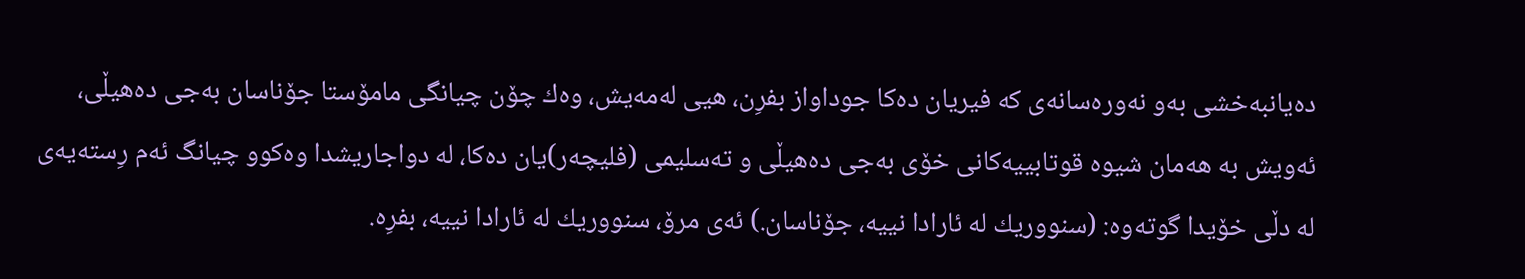ده‌یانبه‌خشی به‌و نه‌وره‌سانه‌ی كه‌ فیریان ده‌كا جوداواز بفرِن، هیی له‌مه‌یش، وه‌ك چۆن چیانگی مامۆستا جۆناسان به‌جی ده‌هیڵی، ئه‌ویش به‌ هه‌مان شیوه‌ قوتابییه‌كانی خۆی به‌جی ده‌هیڵی و ته‌سلیمی (فلیچه‌ر)یان ده‌كا، له‌ دواجاریشدا وه‌كوو چیانگ ئه‌م رِسته‌یه‌ی له‌ دڵی خۆیدا گوته‌وه‌: (سنووریك له‌ ئارادا نییه‌، جۆناسان.) ئه‌ی مرۆ، سنووریك له‌ ئارادا نییه‌، بفرِه‌.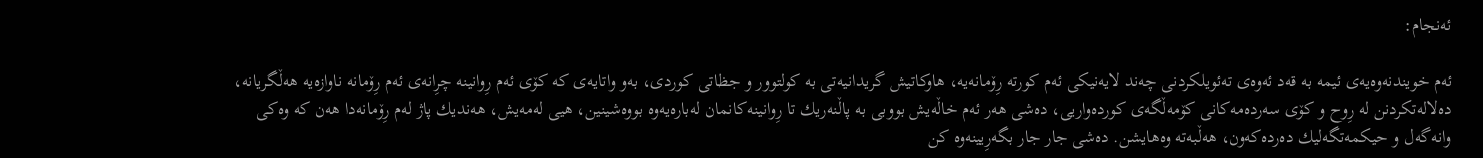ئه‌نجام:

ئه‌م خویندنه‌وه‌یه‌ی ئیمه‌ به‌ قه‌د ئه‌وه‌ی ته‌ئویلكردنی چه‌ند لایه‌نیكی ئه‌م كورته‌ رِۆمانه‌یه‌، هاوكاتیش گریدانیه‌تی به‌ كولتوور و جظاتی كوردی، به‌و واتایه‌ی كه‌ كۆی ئه‌م رِوانینه‌ چرِانه‌ی ئه‌م رِۆمانه‌ ناوازه‌یه‌ هه‌ڵگریانه‌، ده‌لاله‌تكردنن له‌ رِوح و كۆی سه‌رده‌مه‌كانی كۆمه‌ڵگه‌ی كورده‌واریی، ده‌شی هه‌ر ئه‌م خاڵه‌یش بووبی به‌ پاڵنه‌ریك تا رِوانینه‌كانمان له‌باره‌یه‌وه‌ بووه‌شینین، هیی له‌مه‌یش، هه‌ندیك پاژ له‌م رِۆمانه‌دا هه‌ن كه‌ وه‌كی وانه‌گه‌ل و حیكمه‌تگه‌لیك ده‌رده‌كه‌ون، هه‌ڵبه‌ته‌ وه‌هایشن. ده‌شی جار جار بگه‌رِیینه‌وه‌ كن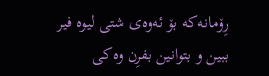رِۆمانه‌كه‌ بۆ ئه‌وه‌ی شتی لیوه‌ فیر ببین و بتوانین بفرِن وه‌كی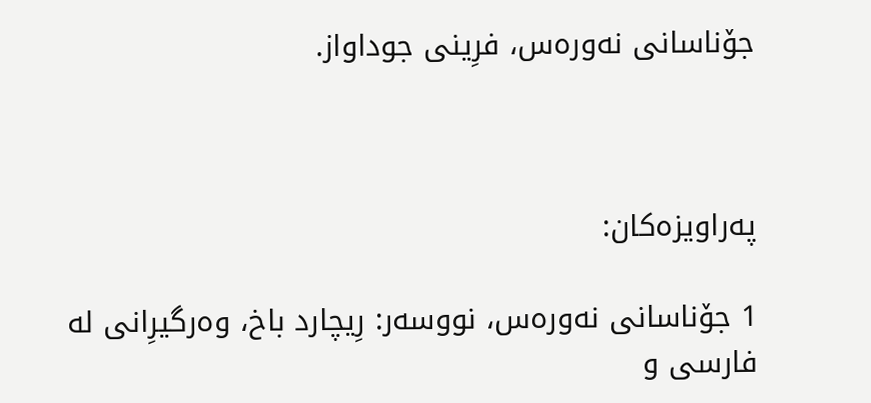جۆناسانی نه‌وره‌س، فرِینی جوداواز.



په‌راویزه‌كان:

1 جۆناسانی نه‌وره‌س، نووسه‌ر: رِیچارد باخ، وه‌رگیرِانی له‌ فارسی و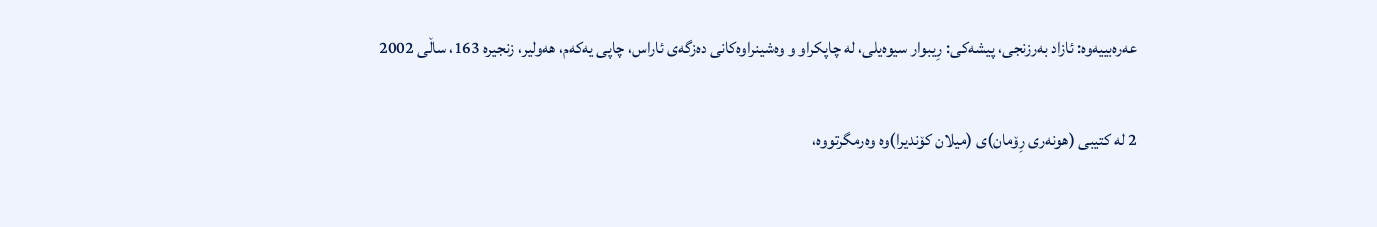عه‌ره‌بییه‌وه‌: ئازاد به‌رزنجی، پیشه‌كی: رِیبوار سیوه‌یلی، له‌ چاپكراو و وه‌شینراوه‌كانی ده‌زگه‌ی ئاراس، چاپی یه‌كه‌م، هه‌ولیر، زنجیره‌ 163، ساڵی 2002

2 له‌ كتیبی (هونه‌ری رِۆمان)ی (میلان كۆندیرا)وه‌ وه‌رمگرتووه‌،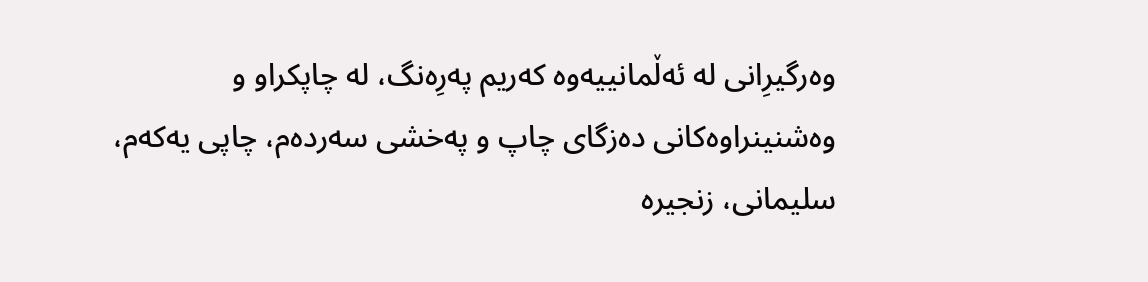وه‌رگیرِانی له‌ ئه‌ڵمانییه‌وه‌ كه‌ریم په‌رِه‌نگ، له‌ چاپكراو و وه‌شنینراوه‌كانی ده‌زگای چاپ و په‌خشی سه‌رده‌م، چاپی یه‌كه‌م، سلیمانی، زنجیره‌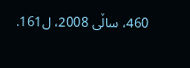460، ساڵی 2008، ل161.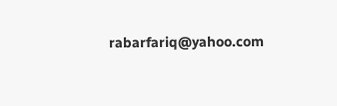rabarfariq@yahoo.com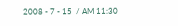2008 - 7 - 15  / AM 11:30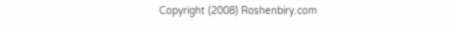Copyright (2008) Roshenbiry.com